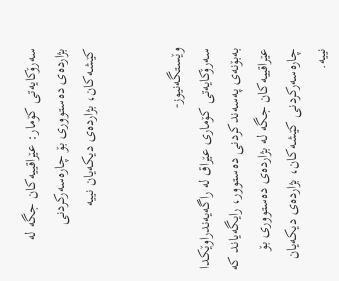سه‌رۆكایه‌تی كۆمار: عێراقییه‌كان جگه‌ له‌ بژارده‌ی ده‌ستووری بۆ چاره‌سه‌ركردنی كێشه‌كان، بژارده‌ی دیكه‌یان نییه‌


وێستگه‌نیوز-
سه‌رۆكایه‌تی‌ كۆماری‌ عێراق له‌ راگه‌یه‌ندراوێكدا به‌بۆنه‌ی‌ په‌سه‌ندكردنی‌ ده‌ستوور، رایگه‌یاند كه‌ عێراقییه‌كان جگه‌ له‌ بژارده‌ی ده‌ستووری بۆ چاره‌سه‌ركردنی كێشه‌كان، بژارده‌ی دیكه‌یان نییه‌.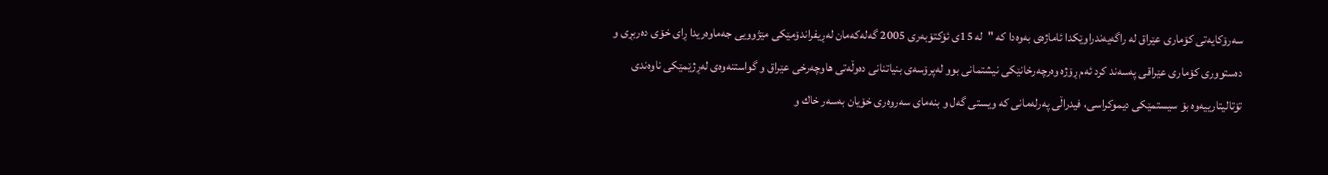سه‌رۆكایه‌تی‌ كۆماری‌ عێراق له‌ راگه‌یه‌ندراوێكدا ئاماژه‌ی‌ به‌وه‌دا كه‌ "له‌ 15ی ئۆكتۆبه‌ری 2005 گه‌له‌كه‌مان له‌ڕیفراندۆمێكی مێژوویی جه‌ماوه‌ریدا ڕای خۆی ده‌ربڕی و ده‌ستووری كۆماری عێراقی په‌سه‌ند كرد ئه‌م ڕۆژه‌ وه‌رچه‌رخانێكی نیشتمانی بوو له‌پرۆسه‌ی بنیاتنانی ده‌وڵه‌تی هاوچه‌رخی عێراق و گواستنه‌وه‌ی له‌ڕژێمێكی ناوه‌ندی تۆتالیتارییه‌وه‌ بۆ سیستمێكی دیموكراسی، فیدراڵی په‌رله‌مانی كه‌ ویستی گه‌ل و بنه‌مای سه‌روه‌ری خۆیان به‌سه‌ر خاك و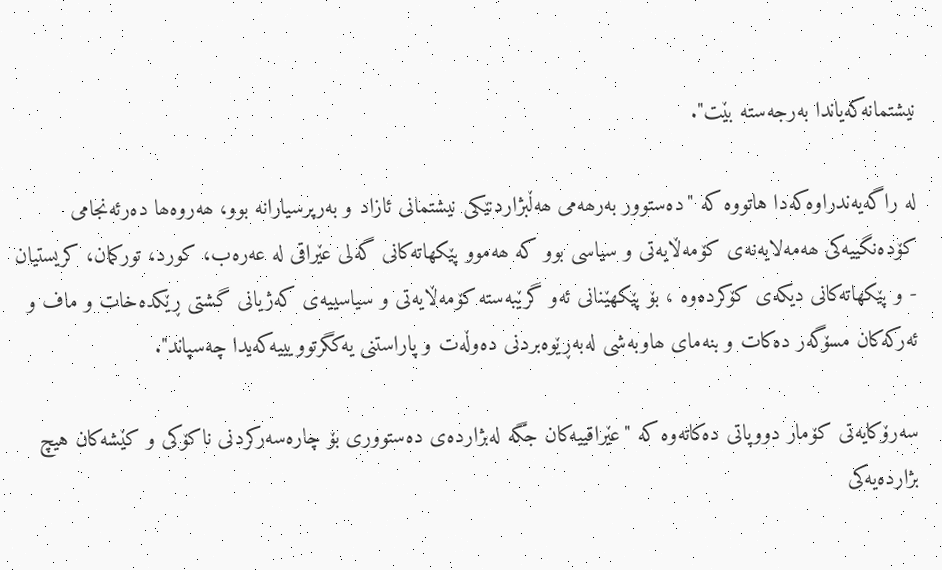نیشتمانه‌كه‌یاندا به‌رجه‌سته‌ بێت".

له‌ راگه‌یه‌ندراوه‌كه‌دا هاتووه‌ كه‌ "ده‌ستوور به‌رھه‌می ھه‌ڵبژاردنێكی نیشتمانی ئازاد و به‌رپرسیارانه‌ بوو، ھه‌روه‌ھا ده‌رئه‌نجامی كۆده‌نگییه‌كی ھه‌مه‌لایه‌نه‌ی كۆمه‌ڵایه‌تی و سیاسی بوو كه‌ ھه‌موو پێكھاته‌كانی گه‌لی عێراقی له‌ عه‌ره‌ب، كورد، توركمان، كریستیان  - و پێكھاته‌كانی دیكه‌ی كۆكرده‌وه‌ ، بۆ پێكھێنانی ئه‌و گرێبه‌سته‌ كۆمه‌ڵایه‌تی و سیاسییه‌ی كه‌ژیانی گشتی ڕێكده‌خات و ماف و ئه‌ركه‌كان مسۆگه‌ر ده‌كات و بنه‌مای ھاوبه‌شی له‌به‌ڕێوه‌بردنی ده‌وڵه‌ت و پاراستنی یه‌كگرتوویییه‌كه‌یدا چه‌سپاند".

سه‌رۆكایه‌تی كۆمار دووپاتی ده‌كاته‌وه‌ كه‌ "عێراقییه‌كان جگه‌ له‌بژارده‌ی ده‌ستووری بۆ چاره‌سه‌ركردنی ناكۆكی و كێشه‌كان هیچ بژارده‌یه‌كی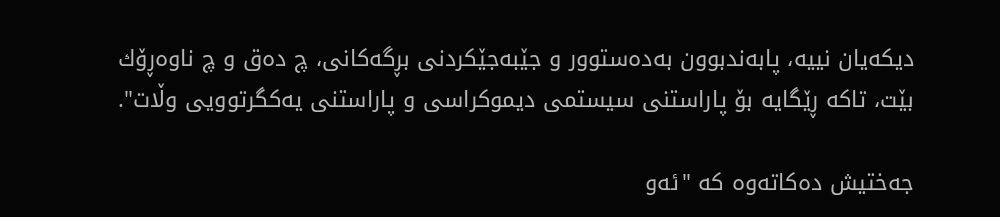دیكه‌یان نییه‌، پابه‌ندبوون به‌ده‌ستوور و جێبه‌جێكردنی بڕگه‌كانی، چ ده‌ق و چ ناوه‌ڕۆك بێت، تاكه‌ ڕێگایه‌ بۆ پاراستنی سیستمی دیموكراسی و پاراستنی یه‌كگرتوویی وڵات".

جه‌ختیش ده‌كاته‌وه‌ كه‌ "ئه‌و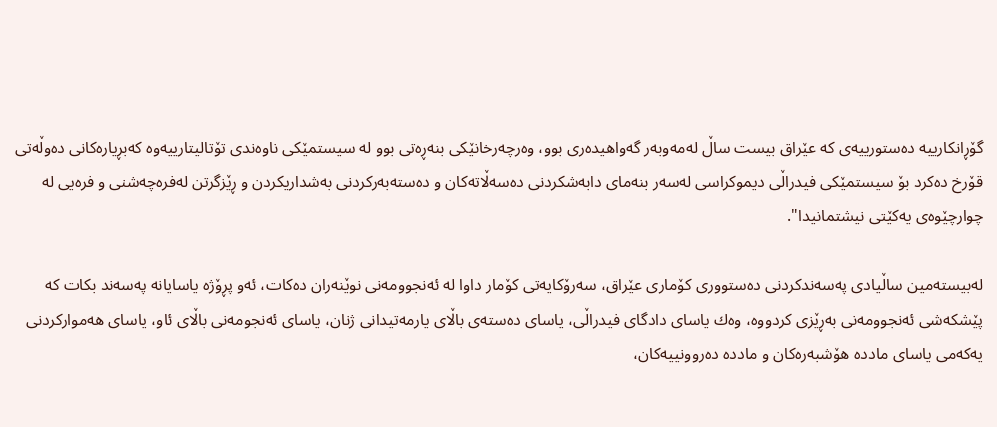گۆڕانكارییه‌ ده‌ستورییه‌ی كه‌ عێراق بیست ساڵ له‌مه‌وبه‌ر گه‌واهیده‌ری بوو، وه‌رچه‌رخانێكی بنه‌ڕه‌تی بوو له‌ سیستمێكی ناوه‌ندی تۆتالیتارییه‌وه‌ كه‌بڕیاره‌كانی ده‌وڵه‌تی قۆرخ ده‌كرد بۆ سیستمێكی فیدراڵی دیموكراسی له‌سه‌ر بنه‌مای دابه‌شكردنی ده‌سه‌ڵاته‌كان و ده‌سته‌به‌ركردنی به‌شداریكردن و ڕێزگرتن له‌فره‌چه‌شنی و فره‌یی له‌ چوارچێوه‌ی یه‌كێتی نیشتمانیدا".

له‌بیسته‌مین ساڵیادی په‌سه‌ندكردنی ده‌ستووری كۆماری عێراق، سه‌رۆكایه‌تی كۆمار داوا له‌ ئه‌نجوومه‌نی نوێنه‌ران ده‌كات، ئه‌و پڕۆژه‌ یاسایانه‌ په‌سه‌ند بكات كه‌ پێشكه‌شی ئه‌نجوومه‌نی به‌ڕێزی كردووه‌، وه‌ك یاسای دادگای فیدراڵی، یاسای ده‌سته‌ی باڵای یارمه‌تیدانی ژنان، یاسای ئه‌نجومه‌نی باڵای ئاو، یاسای هه‌مواركردنی یه‌كه‌می یاسای مادده‌ هۆشبه‌ره‌كان و مادده‌ ده‌روونییه‌كان،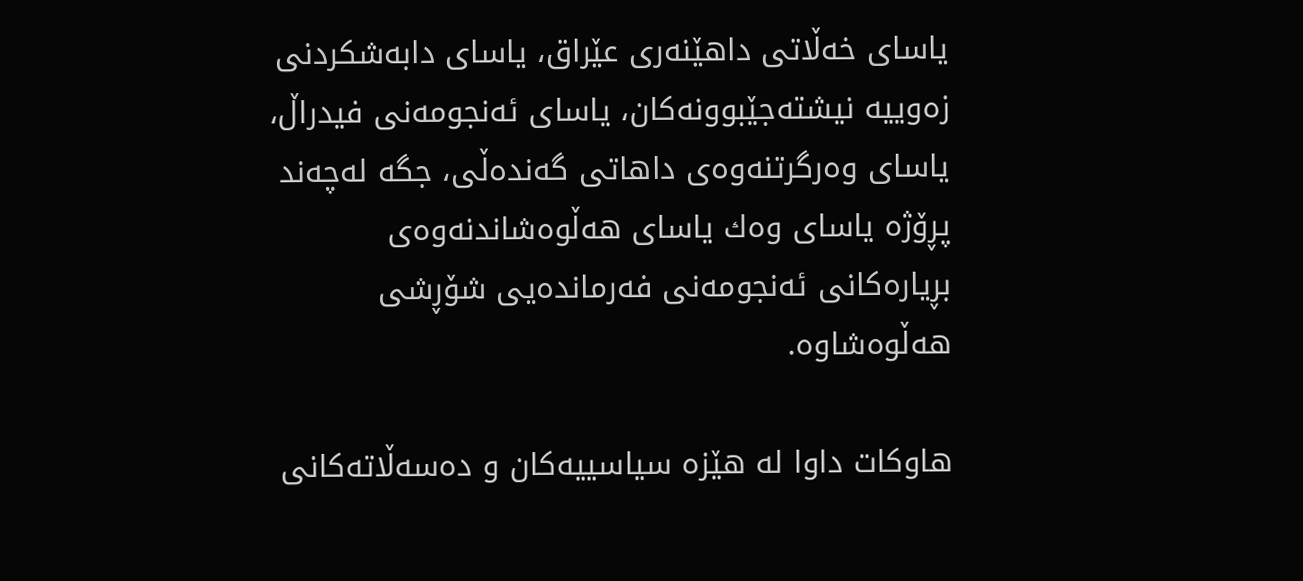یاسای خه‌ڵاتی داهێنه‌ری عێراق، یاسای دابه‌شكردنی زه‌وییه‌ نیشته‌جێبوونه‌كان، یاسای ئه‌نجومه‌نی فیدراڵ، یاسای وه‌رگرتنه‌وه‌ی داهاتی گه‌نده‌ڵی، جگه‌ له‌چه‌ند پڕۆژه‌ یاسای وه‌ك یاسای هه‌ڵوه‌شاندنه‌وه‌ی بڕیاره‌كانی ئه‌نجومه‌نی فه‌رمانده‌یی شۆڕشی هه‌ڵوه‌شاوه‌.

هاوكات داوا له‌ هێزه‌ سیاسییه‌كان و ده‌سه‌ڵاته‌كانی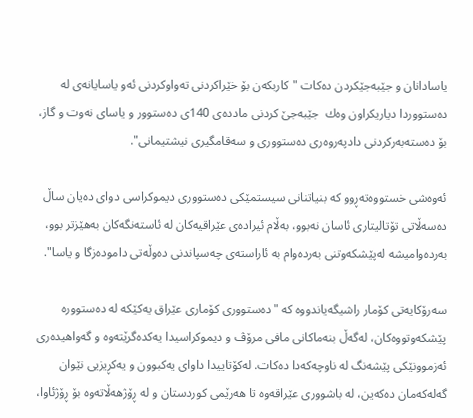یاسادانان و جێبه‌جێكردن ده‌كات "كاربكه‌ن بۆ خێراكردنی ته‌واوكردنی ئه‌و یاسایانه‌ی له‌ ده‌ستووردا دیاریكراون وه‌ك  جێبه‌جێ كردنی مادده‌ی 140ی ده‌ستوور و یاسای نه‌وت و گاز، بۆ ده‌سته‌به‌ركردنی دادپه‌روه‌ری ده‌ستووری و سه‌قامگیری نیشتیمانی".

ئه‌وه‌شی‌ خستووه‌ته‌ڕوو كه‌ بنیاتنانی سیستمێكی ده‌ستووری دیموكراسی دوای ده‌یان ساڵ ده‌سه‌ڵاتی تۆتالیتاری ئاسان نه‌بوو، به‌ڵام ئیراده‌ی عێراقیه‌كان له‌ ئاسته‌نگه‌كان به‌هێزتر بوو، به‌رده‌وامیشه‌ له‌پێشكه‌وتنی به‌رده‌وام به‌ ئاراسته‌ی چه‌سپاندنی ده‌وڵه‌تی داموده‌زگا و یاسا".

سه‌رۆكایه‌تی‌ كۆمار راشیگه‌یاندووه‌ كه‌ "ده‌ستووری كۆماری عێراق یه‌كێكه‌ له‌ ده‌ستووره‌ پێشكه‌وتووه‌كان، له‌گه‌ڵ بنه‌ماكانی مافی مرۆڤ و دیموكراسیدا یه‌كده‌گرێته‌وه‌ و گه‌واهیده‌ری ئه‌زموونێكی پێشه‌نگ له‌ ناوچه‌كه‌دا ده‌كات. له‌كۆتاییدا داوای یه‌كبوون و یه‌كڕیزیی نێوان گه‌له‌كه‌مان ده‌كه‌ین، له‌ باشووری عێراقه‌وه‌ تا هه‌رێمی كوردستان و له‌ ڕۆژهه‌ڵاته‌وه‌ بۆ ڕۆژئاوا،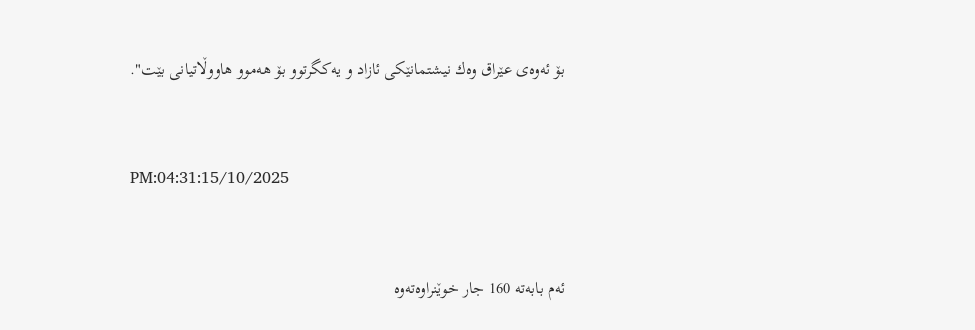بۆ ئه‌وه‌ی عێراق وه‌ك نیشتمانێكی ئازاد و یه‌كگرتوو بۆ هه‌موو هاووڵاتیانی بێت".


PM:04:31:15/10/2025


ئه‌م بابه‌ته 160 جار خوێنراوه‌ته‌وه‌‌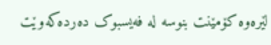لێرەوە کۆمێنت بنوسە لە فەیسبوک دەردەکەوێت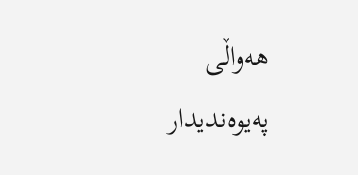هەواڵی پەیوەندیدار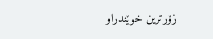زۆرترین خوێندراو